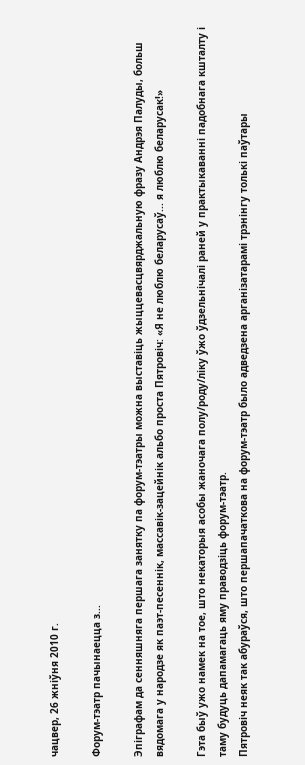чацвер, 26 жніўня 2010 г.

Форум-тэатр пачынаецца з...

Эпіграфам да сенняшняга першага занятку па форум-тэатры можна выставіць жыццевасцвярджальную фразу Андрэя Палуды, больш вядомага у народзе як паэт-песеннік, массавік-зацейнік альбо проста Пятровіч: «Я не люблю беларусаў... я люблю беларусак!»

Гэта быў ужо намек на тое, што некаторыя асобы жаночага полу/роду/ліку ўжо ўдзельнічалі раней у практыкаванні падобнага кшталту і таму будуць дапамагаць яму праводзіць форум-тэатр.
Пятровіч неяк так абураўся, што першапачаткова на форум-тэатр было адведзена арганізатарамі трэнінгу толькі паўтары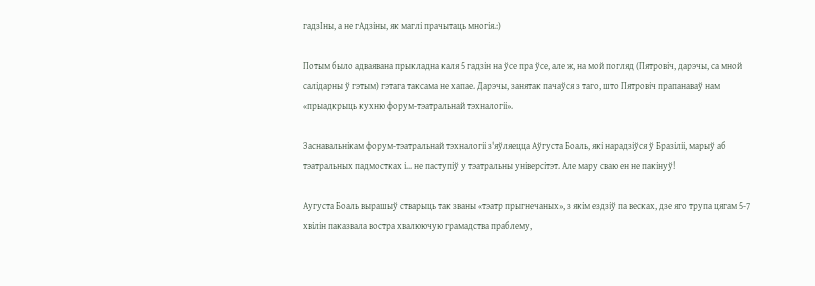гадзІны, а не гАдзіны, як маглі прачытаць многія.:)

Потым было адваявана прыкладна каля 5 гадзін на ўсе пра ўсе, але ж, на мой погляд (Пятровіч, дарэчы, са мной салідарны ў гэтым) гэтага таксама не хапае. Дарэчы, занятак пачаўся з таго, што Пятровіч прапанаваў нам «прыадкрыць кухню форум-тэатральнай тэхналогіі».

Заснавальнікам форум-тэатральнай тэхналогіі з'яўляецца Аўгуста Боаль, які нарадзіўся ў Бразіліі, марыў аб тэатральных падмостках і... не паступіў у тэатральны універсітэт. Але мару сваю ен не пакінуў!

Аугуста Боаль вырашыў стварыць так званы «тэатр прыгнечаных», з якім ездзіў па весках, дзе яго трупа цягам 5-7 хвілін паказвала востра хвалюючую грамадства праблему,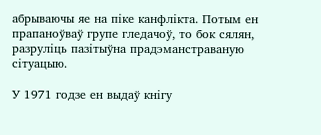абрываючы яе на піке канфлікта. Потым ен прапаноўваў групе гледачоў, то бок сялян, разруліць пазітыўна прадэманстраваную сітуацыю.

У 1971 годзе ен выдаў кнігу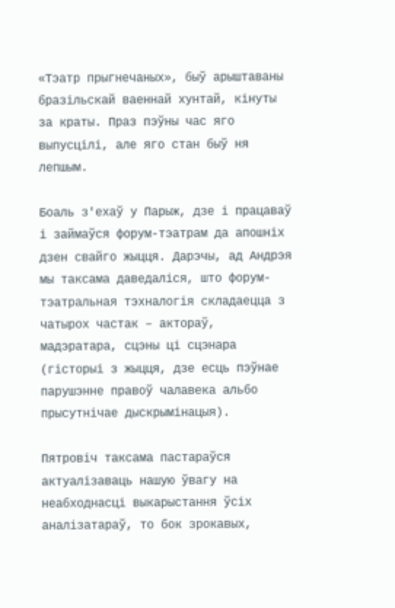«Тэатр прыгнечаных», быў арыштаваны бразільскай ваеннай хунтай, кінуты за краты. Праз пэўны час яго выпусцілі, але яго стан быў ня лепшым.

Боаль з'ехаў у Парыж, дзе і працаваў і займаўся форум-тэатрам да апошніх дзен свайго жыцця. Дарэчы, ад Андрэя мы таксама даведаліся, што форум-тэатральная тэхналогія складаецца з чатырох частак – актораў, мадэратара, сцэны ці сцэнара (гісторыі з жыцця, дзе есць пэўнае парушэнне правоў чалавека альбо прысутнічае дыскрымінацыя).

Пятровіч таксама пастараўся актуалізаваць нашую ўвагу на неабходнасці выкарыстання ўсіх аналізатараў, то бок зрокавых,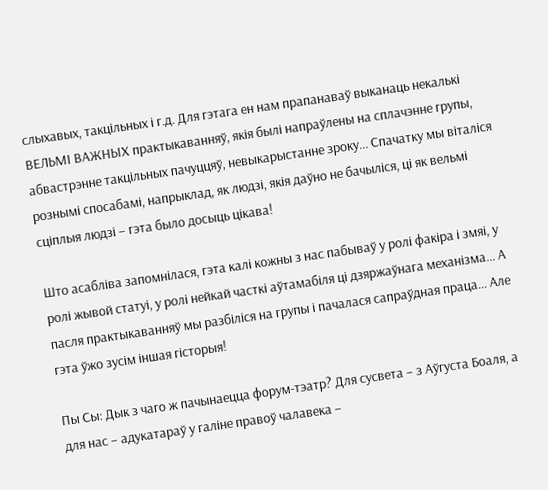слыхавых, такцільных і г.д. Для гэтага ен нам прапанаваў выканаць некалькі ВЕЛЬМІ ВАЖНЫХ практыкаванняў, якія былі напраўлены на сплачэнне групы, абвастрэнне такцільных пачуццяў, невыкарыстанне зроку... Спачатку мы віталіся рознымі спосабамі, напрыклад, як людзі, якія даўно не бачыліся, ці як вельмі сціплыя людзі – гэта было досыць цікава!

Што асабліва запомнілася, гэта калі кожны з нас пабываў у ролі факіра і змяі, у ролі жывой статуі, у ролі нейкай часткі аўтамабіля ці дзяржаўнага механізма... А пасля практыкаванняў мы разбіліся на групы і пачалася сапраўдная праца... Але гэта ўжо зусім іншая гісторыя!

Пы Сы: Дык з чаго ж пачынаецца форум-тэатр? Для сусвета – з Аўгуста Боаля, а для нас – адукатараў у галіне правоў чалавека –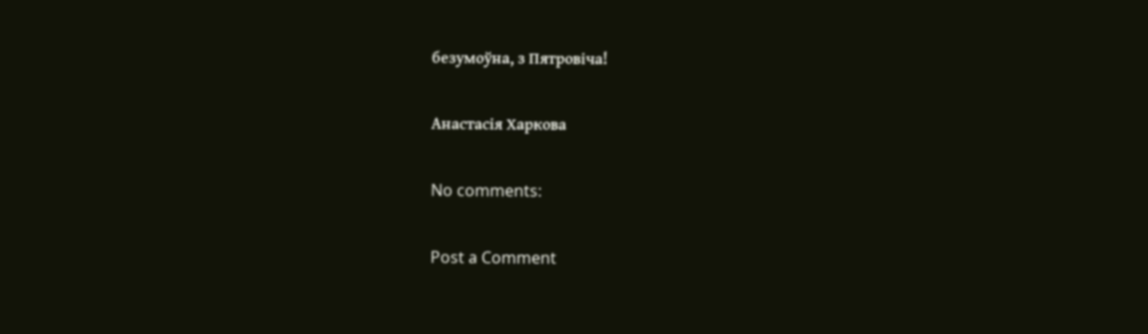безумоўна, з Пятровіча!

Анастасія Харкова

No comments:

Post a Comment